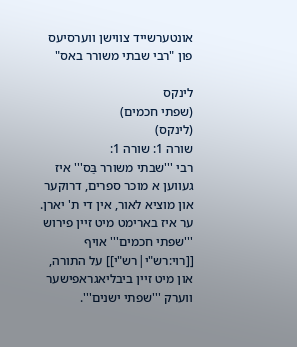אונטערשייד צווישן ווערסיעס פון "רבי שבתי משורר באס"

לינקס
(שפתי חכמים)
(לינקס)
שורה 1: שורה 1:
רבי '''שבתי משורר בַּס''' איז געווען א מוכר ספרים, דרוקער און מוציא לאור, אין די ת' יארן. ער איז בארימט מיט זיין פירוש '''שפתי חכמים''' אויף [[רוי:רש"י|רש"י]] על התורה, און מיט זיין ביבליאגראפישער ווערק '''שפתי ישנים'''.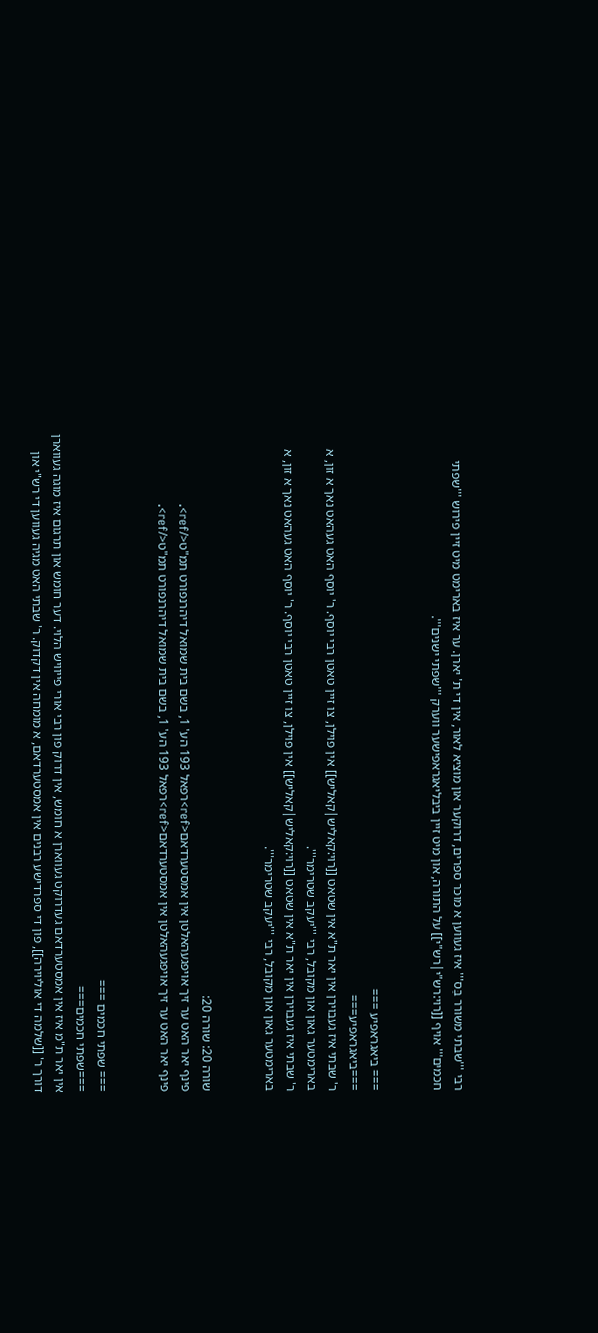רבי '''שבתי משורר בַּס''' איז געווען א מוכר ספרים, דרוקער און מוציא לאור, אין די ת' יארן. ער איז בארימט מיט זיין פירוש '''שפתי חכמים''' אויף [[רוי:רש"י|רש"י]] על התורה, און מיט זיין ביבליאגראפישער ווערק '''שפתי ישנים'''.


=== ביאגראפיע ===
===ביאגראפיע===
ר' שבתי איז געבוירן אין יאר ת"א אין שטאט [[רוי:קאליש|קאליש]] אין פוילן, צו זיין טאטן רבי יוסף. ר' יוסף האט געהאט נאך א זון, א בארימטער גאון און מקובל, רבי '''יעקב שטרימר'''.
ר' שבתי איז געבוירן אין יאר ת"א אין שטאט [[רוי:קאליש|קאליש]] אין פוילן, צו זיין טאטן רבי יוסף. ר' יוסף האט געהאט נאך א זון, א בארימטער גאון און מקובל, רבי '''יעקב שטרימר'''.


שורה 20: שורה 20:
פינף יאר האט ער זיך אויפגעהאלטן אין אמסטערדאם<ref>רפאל 193 הע' 1, בשם בית שמואל דיהרנפורט תמ"ט</ref>.
פינף יאר האט ער זיך אויפגעהאלטן אין אמסטערדאם<ref>רפאל 193 הע' 1, בשם בית שמואל דיהרנפורט תמ"ט</ref>.


=== שפתי חכמים ===
===שפתי חכמים===
אין יאר ת"מ איז אין אמסטערדאם געדרוקט געווארן א חומש, אין דרוק פון רבי אורי פייוויש הלוי. דער חומש און תרגום איז מוגה געווארן דורך ר' [[שלמה די אוליוירה]], פון די ספרדישע רבנים אין אמסטערדאם, א מומחה אין דקדוק. ר' שבתי האט מגיה געווען די רש"י און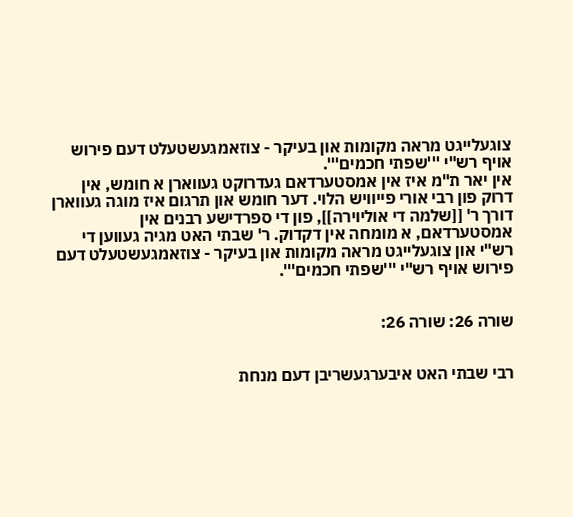צוגעלייגט מראה מקומות און בעיקר - צוזאמגעשטעלט דעם פירוש אויף רש"י '''שפתי חכמים'''.
אין יאר ת"מ איז אין אמסטערדאם געדרוקט געווארן א חומש, אין דרוק פון רבי אורי פייוויש הלוי. דער חומש און תרגום איז מוגה געווארן דורך ר' [[שלמה די אוליוירה]], פון די ספרדישע רבנים אין אמסטערדאם, א מומחה אין דקדוק. ר' שבתי האט מגיה געווען די רש"י און צוגעלייגט מראה מקומות און בעיקר - צוזאמגעשטעלט דעם פירוש אויף רש"י '''שפתי חכמים'''.


שורה 26: שורה 26:


רבי שבתי האט איבערגעשריבן דעם מנחת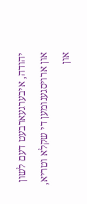יהודה, איבערגעארבעט דעם לשון און ארויסגענומען די שקלא וטריא, און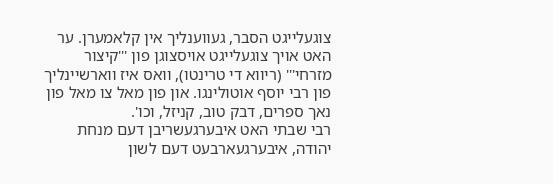צוגעלייגט הסבר, געווענליך אין קלאמערן. ער האט אויך צוגעלייגט אויסצוגן פון '''קיצור מזרחי''' (ריווא די טרינטו), וואס איז ווארשיינליך פון רבי יוסף אוטולינגו. און פון מאל צו מאל פון נאך ספרים, דבק טוב, קניזל, וכו'.
רבי שבתי האט איבערגעשריבן דעם מנחת יהודה, איבערגעארבעט דעם לשון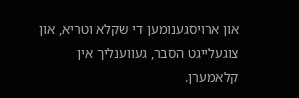און ארויסגענומען די שקלא וטריא, און צוגעלייגט הסבר, געווענליך אין קלאמערן.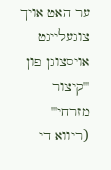ער האט אויך צוגעלייגט אויסצוגן פון '''קיצור מזרחי''' (ריווא די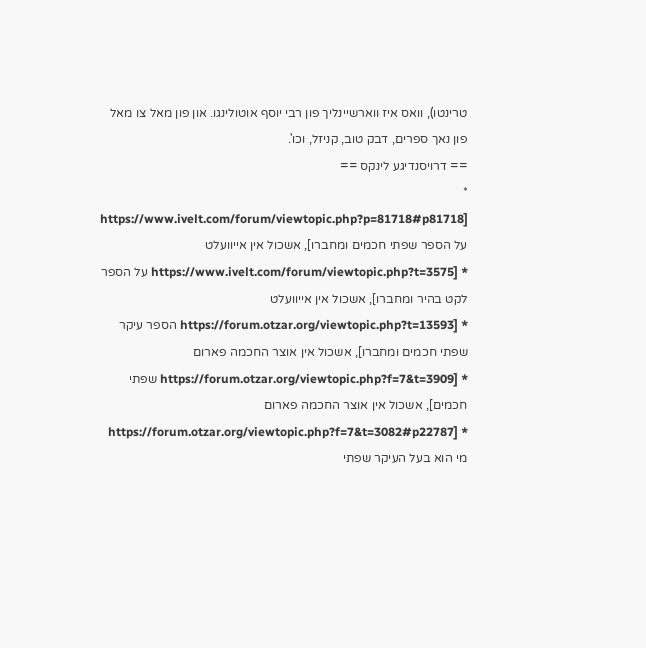טרינטו), וואס איז ווארשיינליך פון רבי יוסף אוטולינגו. און פון מאל צו מאל פון נאך ספרים, דבק טוב, קניזל, וכו'.
== דרויסנדיגע לינקס ==
* [https://www.ivelt.com/forum/viewtopic.php?p=81718#p81718 על הספר שפתי חכמים ומחברו], אשכול אין אייוועלט
* [https://www.ivelt.com/forum/viewtopic.php?t=3575 על הספר לקט בהיר ומחברו], אשכול אין אייוועלט
* [https://forum.otzar.org/viewtopic.php?t=13593 הספר עיקר שפתי חכמים ומחברו], אשכול אין אוצר החכמה פארום
* [https://forum.otzar.org/viewtopic.php?f=7&t=3909 שפתי חכמים], אשכול אין אוצר החכמה פארום
* [https://forum.otzar.org/viewtopic.php?f=7&t=3082#p22787 מי הוא בעל העיקר שפתי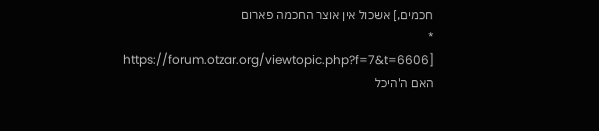חכמים,] אשכול אין אוצר החכמה פארום
* [https://forum.otzar.org/viewtopic.php?f=7&t=6606 האם ה'היכל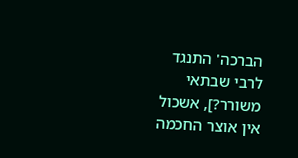הברכה' התנגד לרבי שבתאי משורר?], אשכול אין אוצר החכמה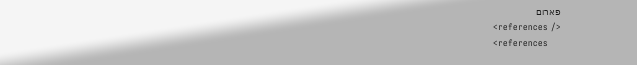פארום
<references />
<references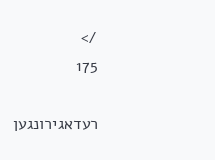/>
175

רעדאגירונגען